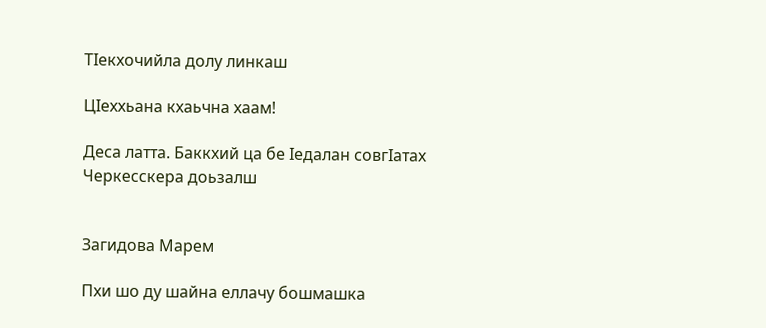ТIекхочийла долу линкаш

ЦIеххьана кхаьчна хаам!

Деса латта. Баккхий ца бе Iедалан совгIатах Черкесскера доьзалш


Загидова Марем

Пхи шо ду шайна еллачу бошмашка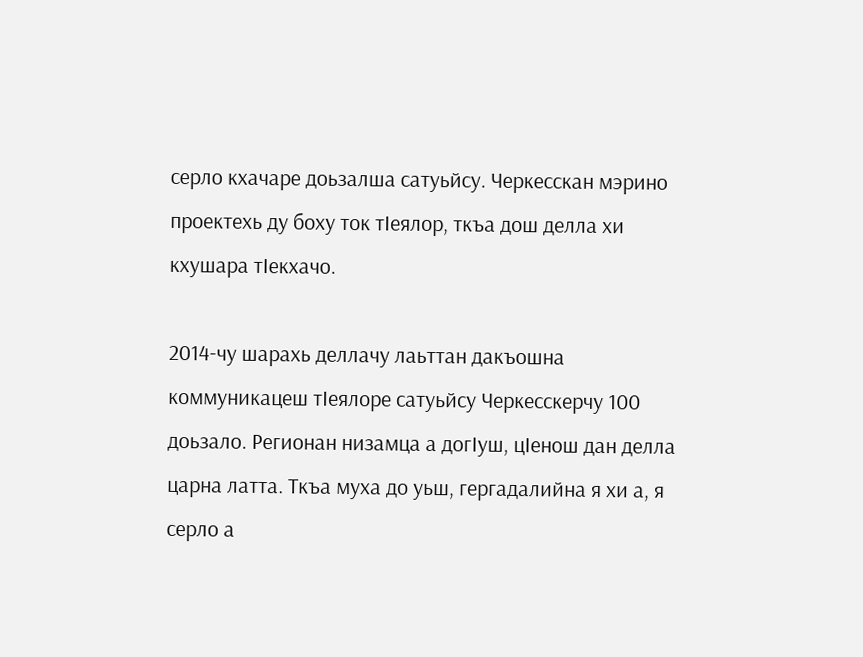серло кхачаре доьзалша сатуьйсу. Черкесскан мэрино проектехь ду боху ток тIеялор, ткъа дош делла хи кхушара тIекхачо.

2014-чу шарахь деллачу лаьттан дакъошна коммуникацеш тIеялоре сатуьйсу Черкесскерчу 100 доьзало. Регионан низамца а догIуш, цIенош дан делла царна латта. Ткъа муха до уьш, гергадалийна я хи а, я серло а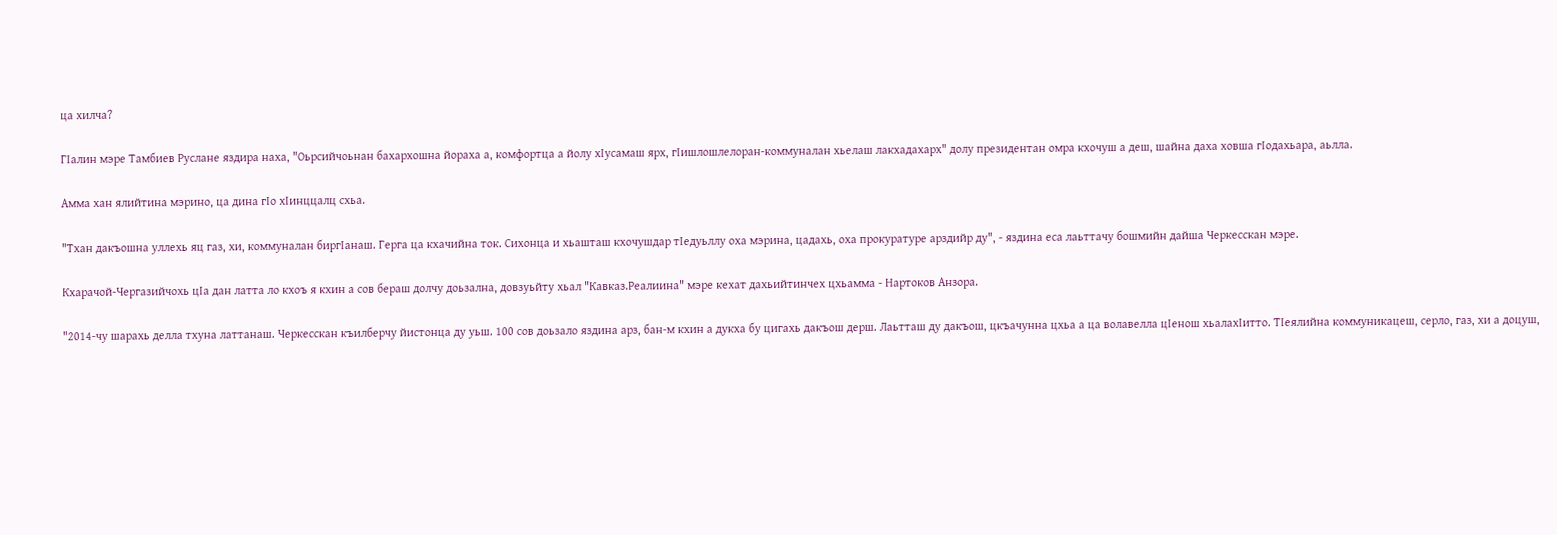ца хилча?

ГIалин мэре Тамбиев Руслане яздира наха, "Оьрсийчоьнан бахархошна йораха а, комфортца а йолу хIусамаш ярх, гIишлошлелоран-коммуналан хьелаш лакхадахарх" долу президентан омра кхочуш а деш, шайна даха ховша гIодахьара, аьлла.

Амма хан ялийтина мэрино, ца дина гIо хIинццалц схьа.

"Тхан дакъошна уллехь яц газ, хи, коммуналан биргIанаш. Герга ца кхачийна ток. Сихонца и хьашташ кхочушдар тIедуьллу оха мэрина, цадахь, оха прокуратуре арздийр ду", - яздина еса лаьттачу бошмийн дайша Черкесскан мэре.

Кхарачой-Чергазийчохь цIа дан латта ло кхоъ я кхин а сов бераш долчу доьзална, довзуьйту хьал "Кавказ.Реалиина" мэре кехат дахьийтинчех цхьамма - Нартоков Анзора.

"2014-чу шарахь делла тхуна латтанаш. Черкесскан къилберчу йистонца ду уьш. 100 сов доьзало яздина арз, бан-м кхин а дукха бу цигахь дакъош дерш. Лаьтташ ду дакъош, цкъачунна цхьа а ца волавелла цIенош хьалахIитто. ТIеялийна коммуникацеш, серло, газ, хи а доцуш,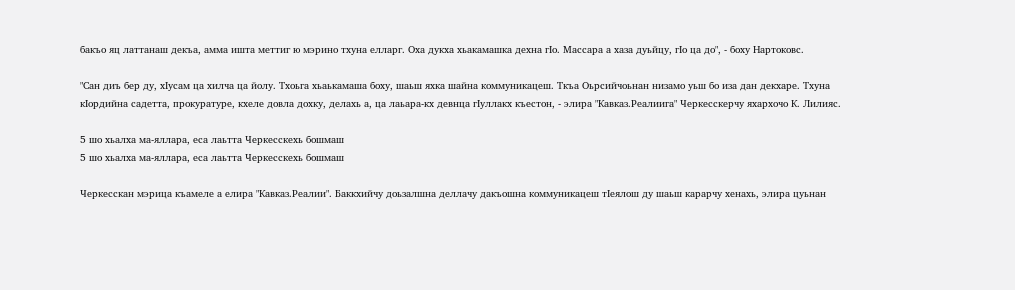бакъо яц латтанаш декъа, амма ишта меттиг ю мэрино тхуна елларг. Оха дукха хьакамашка дехна гIо. Массара а хаза дуьйцу, гIо ца до", - боху Нартоковс.

"Сан диъ бер ду, хIусам ца хилча ца йолу. Тхоьга хьаькамаша боху, шаьш яхка шайна коммуникацеш. Ткъа Оьрсийчоьнан низамо уьш бо иза дан декхаре. Тхуна кIордийна садетта, прокуратуре, кхеле довла дохку, делахь а, ца лаьара-кх девнца гIуллакх къестон, - элира "Кавказ.Реалиига" Черкесскерчу яхархочо К. Лилияс.

5 шо хьалха ма-яллара, еса лаьтта Черкесскехь бошмаш
5 шо хьалха ма-яллара, еса лаьтта Черкесскехь бошмаш

Черкесскан мэрица къамеле а елира "Кавказ.Реалии". Баккхийчу доьзалшна деллачу дакъошна коммуникацеш тIеялош ду шаьш карарчу хенахь, элира цуьнан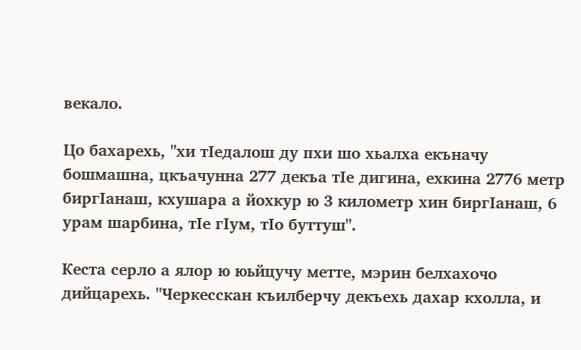векало.

Цо бахарехь, "хи тIедалош ду пхи шо хьалха екъначу бошмашна, цкъачунна 277 декъа тIе дигина, ехкина 2776 метр биргIанаш, кхушара а йохкур ю 3 километр хин биргIанаш, 6 урам шарбина, тIе гIум, тIо буттуш".

Кеста серло а ялор ю юьйцучу метте, мэрин белхахочо дийцарехь. "Черкесскан къилберчу декъехь дахар кхолла, и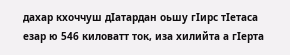дахар кхоччуш дIатардан оьшу гIирс тIетаса езар ю 546 киловатт ток, иза хилийта а гIерта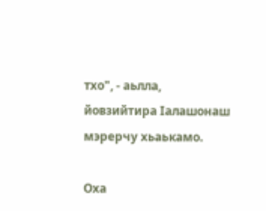тхо", - аьлла, йовзийтира Iалашонаш мэрерчу хьаькамо.

Оха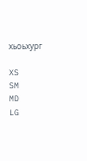хьоьхург

XS
SM
MD
LG